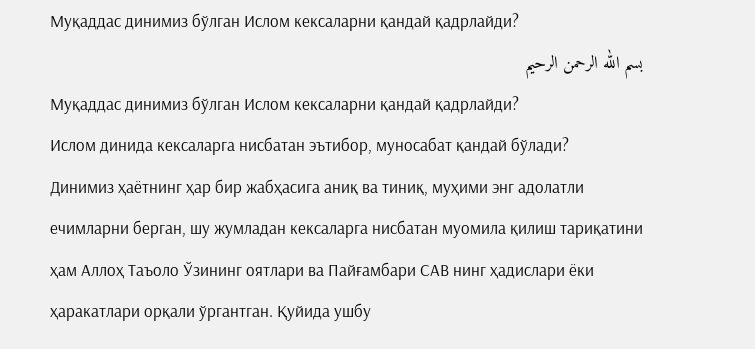Муқаддас динимиз бўлган Ислом кексаларни қандай қадрлайди?
بسم الله الرحمن الرحيم
Муқаддас динимиз бўлган Ислом кексаларни қандай қадрлайди?
Ислом динида кексаларга нисбатан эътибор, муносабат қандай бўлади?
Динимиз ҳаётнинг ҳар бир жабҳасига аниқ ва тиниқ, муҳими энг адолатли ечимларни берган, шу жумладан кексаларга нисбатан муомила қилиш тариқатини ҳам Аллоҳ Таъоло Ўзининг оятлари ва Пайғамбари САВ нинг ҳадислари ёки ҳаракатлари орқали ўргантган. Қуйида ушбу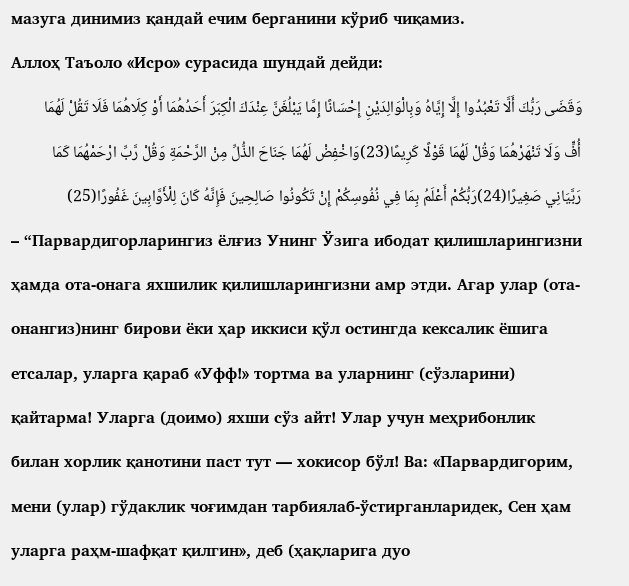мазуга динимиз қандай ечим берганини кўриб чиқамиз.
Аллоҳ Таъоло «Исро» сурасида шундай дейди:
وَقَضَى رَبُّكَ أَلَّا تَعْبُدُوا إِلَّا إِيَّاهُ وَبِالْوَالِدَيْنِ إِحْسَانًا إِمَّا يَبْلُغَنَّ عِنْدَكَ الْكِبَرَ أَحَدُهُمَا أَوْ كِلَاهُمَا فَلَا تَقُلْ لَهُمَا أُفٍّ وَلَا تَنْهَرْهُمَا وَقُلْ لَهُمَا قَوْلًا كَرِيمًا(23)وَاخْفِضْ لَهُمَا جَنَاحَ الذُّلِّ مِنْ الرَّحْمَةِ وَقُلْ رَّبِّ ارْحَمْهُمَا كَمَا رَبَّيَانِي صَغِيرًا(24)رَبُّكُمْ أَعْلَمُ بِمَا فِي نُفُوسِكُمْ إِنْ تَكُونُوا صَالِحِينَ فَإِنَّهُ كَانَ لِلْأَوَّابِينَ غَفُورًا(25)
– “Парвардигорларингиз ёлғиз Унинг Ўзига ибодат қилишларингизни ҳамда ота-онага яхшилик қилишларингизни амр этди. Агар улар (ота-онангиз)нинг бирови ёки ҳар иккиси қўл остингда кексалик ёшига етсалар, уларга қараб «Уфф!» тортма ва уларнинг (сўзларини) қайтарма! Уларга (доимо) яхши сўз айт! Улар учун меҳрибонлик билан хорлик қанотини паст тут — хокисор бўл! Ва: «Парвардигорим, мени (улар) гўдаклик чоғимдан тарбиялаб-ўстирганларидек, Сен ҳам уларга раҳм-шафқат қилгин», деб (ҳақларига дуо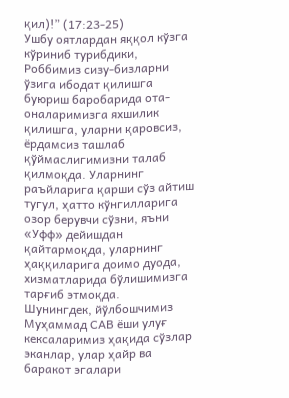қил)!” (17:23-25)
Ушбу оятлардан яққол кўзга кўриниб турибдики, Роббимиз сизу-бизларни ўзига ибодат қилишга буюриш баробарида ота-оналаримизга яхшилик қилишга, уларни қаровсиз, ёрдамсиз ташлаб қўймаслигимизни талаб қилмоқда. Уларнинг раъйларига қарши сўз айтиш тугул, ҳатто кўнгилларига озор берувчи сўзни, яъни «Уфф» дейишдан қайтармоқда, уларнинг ҳаққиларига доимо дуода, хизматларида бўлишимизга тарғиб этмоқда.
Шунингдек, йўлбошчимиз Муҳаммад САВ ёши улуғ кексаларимиз ҳақида сўзлар эканлар, улар ҳайр ва баракот эгалари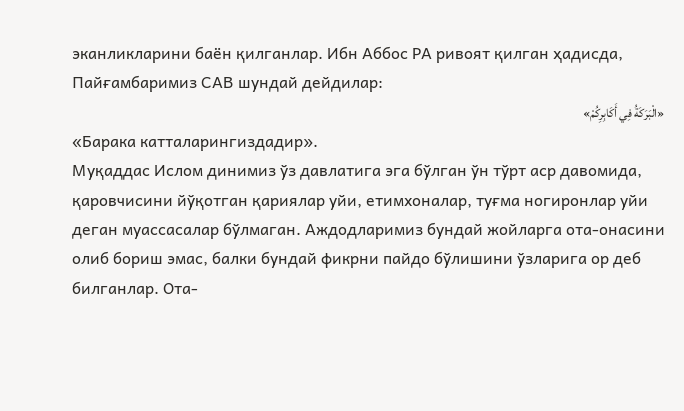эканликларини баён қилганлар. Ибн Аббос РА ривоят қилган ҳадисда, Пайғамбаримиз САВ шундай дейдилар:
«الْبَرَكَةُ فِي أَكَابِرِكُمْ»
«Барака катталарингиздадир».
Муқаддас Ислом динимиз ўз давлатига эга бўлган ўн тўрт аср давомида, қаровчисини йўқотган қариялар уйи, етимхоналар, туғма ногиронлар уйи деган муассасалар бўлмаган. Аждодларимиз бундай жойларга ота-онасини олиб бориш эмас, балки бундай фикрни пайдо бўлишини ўзларига ор деб билганлар. Ота-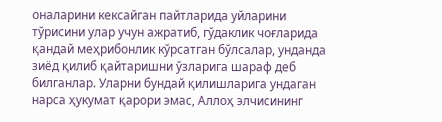оналарини кексайган пайтларида уйларини тўрисини улар учун ажратиб, гўдаклик чоғларида қандай меҳрибонлик кўрсатган бўлсалар, унданда зиёд қилиб қайтаришни ўзларига шараф деб билганлар. Уларни бундай қилишларига ундаган нарса ҳукумат қарори эмас, Аллоҳ элчисининг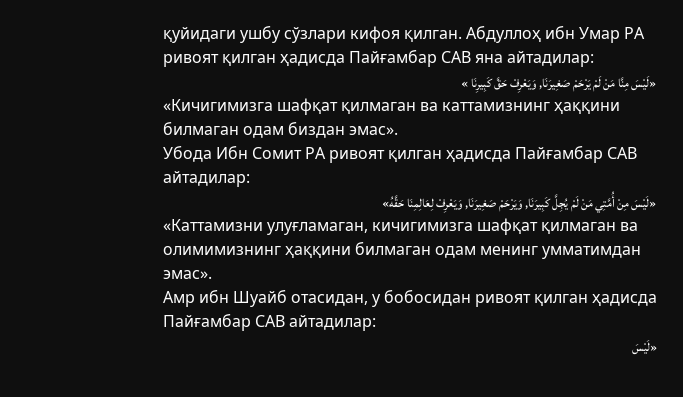қуйидаги ушбу сўзлари кифоя қилган. Абдуллоҳ ибн Умар РА ривоят қилган ҳадисда Пайғамбар САВ яна айтадилар:
«لَيْسَ مِنَّا مَنْ لَمْ يَرْحَمْ صَغِيرَنَا, وَيَعْرِفْ حَقَّ كَبِيرِنَا »
«Кичигимизга шафқат қилмаган ва каттамизнинг ҳаққини билмаган одам биздан эмас».
Убода Ибн Сомит РА ривоят қилган ҳадисда Пайғамбар САВ айтадилар:
«لَيْسَ مِنْ أُمَّتِي مَنْ لَمْ يُجِلَّ كَبِيرَنَا, وَيَرْحَمْ صَغِيرَنَا, وَيَعْرِفْ لِعَالِمِنَا حَقَّهُ»
«Каттамизни улуғламаган, кичигимизга шафқат қилмаган ва олимимизнинг ҳаққини билмаган одам менинг умматимдан эмас».
Амр ибн Шуайб отасидан, у бобосидан ривоят қилган ҳадисда Пайғамбар САВ айтадилар:
«لَيْسَ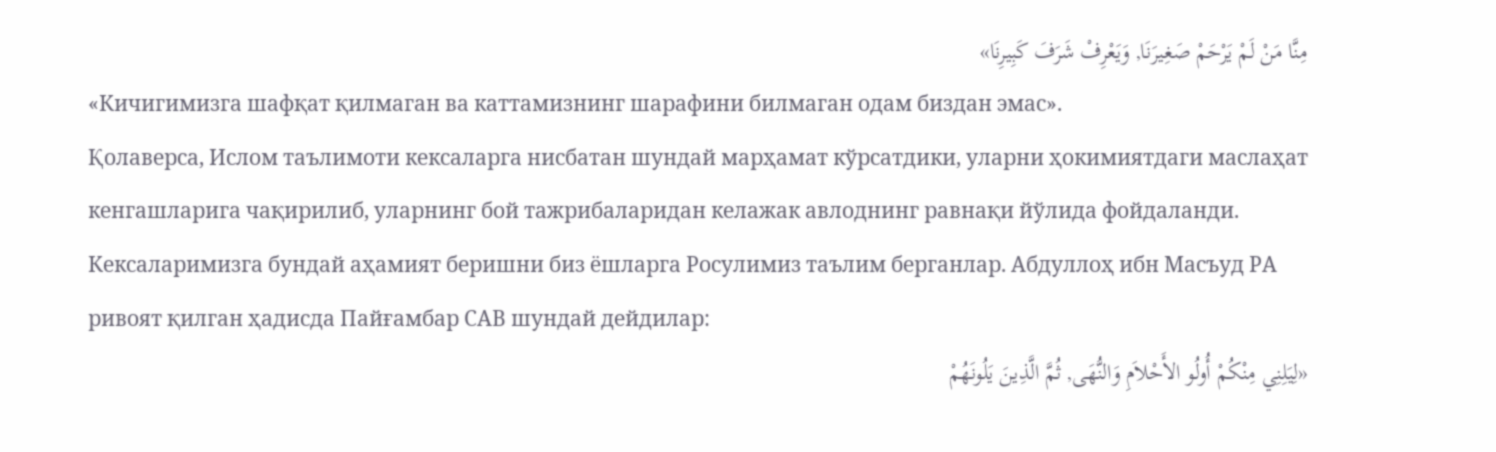مِنَّا مَنْ لَمْ يَرْحَمْ صَغِيرَنَا, وَيَعْرِفْ شَرَفَ كَبِيرِنَا»
«Кичигимизга шафқат қилмаган ва каттамизнинг шарафини билмаган одам биздан эмас».
Қолаверса, Ислом таълимоти кексаларга нисбатан шундай марҳамат кўрсатдики, уларни ҳокимиятдаги маслаҳат кенгашларига чақирилиб, уларнинг бой тажрибаларидан келажак авлоднинг равнақи йўлида фойдаланди. Кексаларимизга бундай аҳамият беришни биз ёшларга Росулимиз таълим берганлар. Абдуллоҳ ибн Масъуд РА ривоят қилган ҳадисда Пайғамбар САВ шундай дейдилар:
«لِيَلِنِي مِنْكُمْ أُولُو الأَحْلاَمِ وَالنُّهَى, ثُمَّ الَّذِينَ يَلُونَهُمْ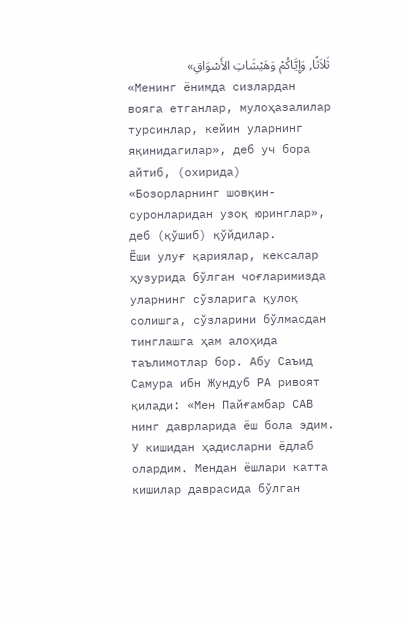ثَلاَثًا, وَإِيَّاكُمْ وَهَيْشَاتِ الأَسْوَاقِ»
«Менинг ёнимда сизлардан вояга етганлар, мулоҳазалилар турсинлар, кейин уларнинг яқинидагилар», деб уч бора айтиб, (охирида) «Бозорларнинг шовқин-суронларидан узоқ юринглар», деб (қўшиб) қўйдилар.
Ёши улуғ қариялар, кексалар ҳузурида бўлган чоғларимизда уларнинг сўзларига қулоқ солишга, сўзларини бўлмасдан тинглашга ҳам алоҳида таълимотлар бор. Абу Саъид Самура ибн Жундуб РА ривоят қилади: «Мен Пайғамбар САВ нинг даврларида ёш бола эдим. У кишидан ҳадисларни ёдлаб олардим. Мендан ёшлари катта кишилар даврасида бўлган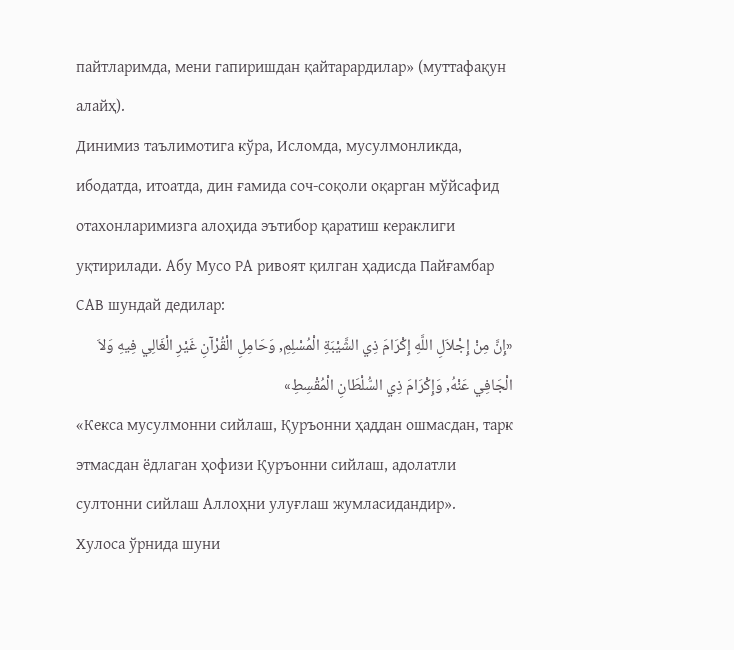пайтларимда, мени гапиришдан қайтарардилар» (муттафақун алайҳ).
Динимиз таълимотига кўра, Исломда, мусулмонликда, ибодатда, итоатда, дин ғамида соч-соқоли оқарган мўйсафид отахонларимизга алоҳида эътибор қаратиш кераклиги уқтирилади. Абу Мусо РА ривоят қилган ҳадисда Пайғамбар САВ шундай дедилар:
«إِنَّ مِنْ إِجْلاَلِ اللَّهِ إِكْرَامَ ذِي الشَّيْبَةِ الْمُسْلِمِ, وَحَامِلِ الْقُرْآنِ غَيْرِ الْغَالِي فِيهِ وَلاَ الْجَافِي عَنْهُ, وَإِكْرَامَ ذِي السُّلْطَانِ الْمُقْسِطِ»
«Кекса мусулмонни сийлаш, Қуръонни ҳаддан ошмасдан, тарк этмасдан ёдлаган ҳофизи Қуръонни сийлаш, адолатли султонни сийлаш Аллоҳни улуғлаш жумласидандир».
Хулоса ўрнида шуни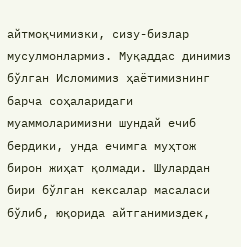айтмоқчимизки, сизу-бизлар мусулмонлармиз. Муқаддас динимиз бўлган Исломимиз ҳаётимизнинг барча соҳаларидаги муаммоларимизни шундай ечиб бердики, унда ечимга муҳтож бирон жиҳат қолмади. Шулардан бири бўлган кексалар масаласи бўлиб, юқорида айтганимиздек,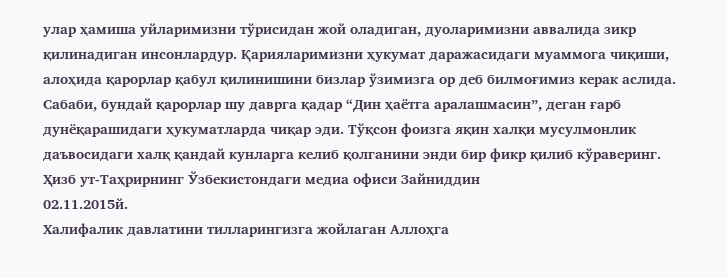улар ҳамиша уйларимизни тўрисидан жой оладиган, дуоларимизни аввалида зикр қилинадиган инсонлардур. Қарияларимизни ҳукумат даражасидаги муаммога чиқиши, алоҳида қарорлар қабул қилинишини бизлар ўзимизга ор деб билмоғимиз керак аслида. Сабаби, бундай қарорлар шу даврга қадар “Дин ҳаётга аралашмасин”, деган ғарб дунёқарашидаги ҳукуматларда чиқар эди. Тўқсон фоизга яқин халқи мусулмонлик даъвосидаги халқ қандай кунларга келиб қолганини энди бир фикр қилиб кўраверинг.
Ҳизб ут-Таҳрирнинг Ўзбекистондаги медиа офиси Зайниддин
02.11.2015й.
Халифалик давлатини тилларингизга жойлаган Аллоҳга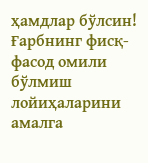ҳамдлар бўлсин!
Ғарбнинг фисқ-фасод омили бўлмиш лойиҳаларини амалга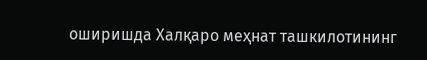оширишда Халқаро меҳнат ташкилотининг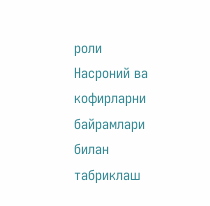роли
Насроний ва кофирларни байрамлари билан табриклаш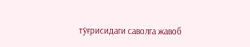тўғрисидаги саволга жавоб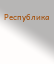Республика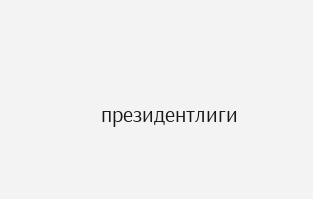президентлиги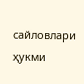сайловлари ҳукми